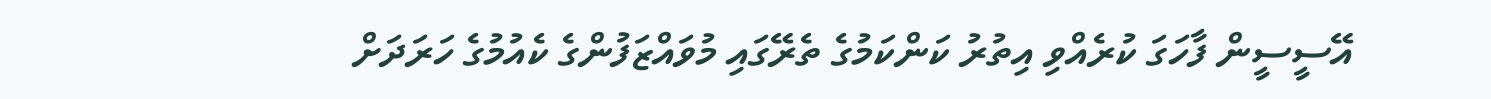އޭސީސީން ފާހަގަ ކުރެއްވި އިތުރު ކަންކަމުގެ ތެރޭގައި މުވައްޒަފުންގެ ކެއުމުގެ ހަރަދަށް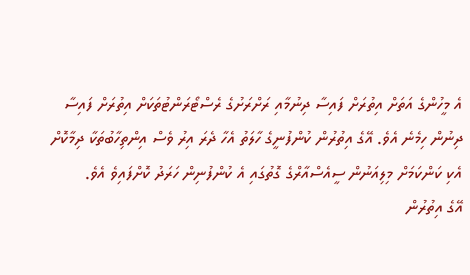އެ މީހުންގެ އަތަށް އިތުރަށް ފައިސާ ދިނުމާއި ރަށްރަށުގެ ރެސްޓޯރަންޓުތަކަށް އިތުރަށް ފައިސާ ދިނުން ހިމެނެ އެވެ. އޭގެ އިތުރުން ކުންފުނީގެ ހާލަތު އެހާ ދެރަ އިރު ވެސް އިންތިހާބުތަކާ ދިމާކޮށް އެކި ކަންކަމަށް މިލިއަނުން ސީއެސްއާރްގެ ގޮތުގައި އެ ކުންފުނިން ހަރަދު ކޮށްފައިވެ އެވެ.
އޭގެ އިތުރުން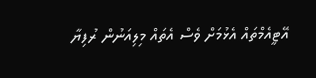އޭޓީއެމްތައް އެޅުމަށް ވެސް އެތައް މިލިއަނުން ރުފިޔާ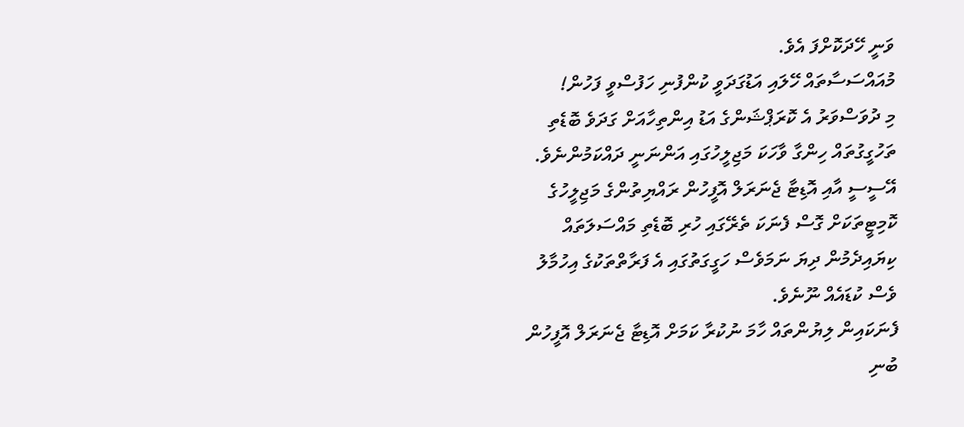ވަނީ ހޭދަކޮށްފަ އެވެ.
މުއައްސަސާތައް ހޭލައި އަޑުގަދަވީ ކުންފުނި ހަފުސްވީ ފަހުން!
މި ދުވަސްވަރު އެ ކޮރަޕްޝަންގެ އަޑު އިންތިހާއަށް ގަދަވެ ބޮޑެތި ތަހުގީގުތައް ހިންގާ ވާހަކަ މަޖިލީހުގައި އަންނަނީ ދައްކަމުންނެވެ. އޭސީސީ އާއި އޮޑިޓާ ޖެނަރަލް އޮފީހުން ރައްޔިތުންގެ މަޖިލީހުގެ ކޮމިޓީތަކަށް ގޮސް ފެނަކަ ތެރޭގައި ހުރި ބޮޑެތި މައްސަލަތައް ކިޔައިދެމުން ދިޔަ ނަމަވެސް ހަގީގަތުގައި އެ ފަރާތްތަކުގެ އިހުމާލު ވެސް ކުޑައެއް ނޫނެވެ.
ފެނަކައިން ލިޔުންތައް ހާމަ ނުކުރާ ކަމަށް އޮޑިޓާ ޖެނަރަލް އޮފީހުން ބުނި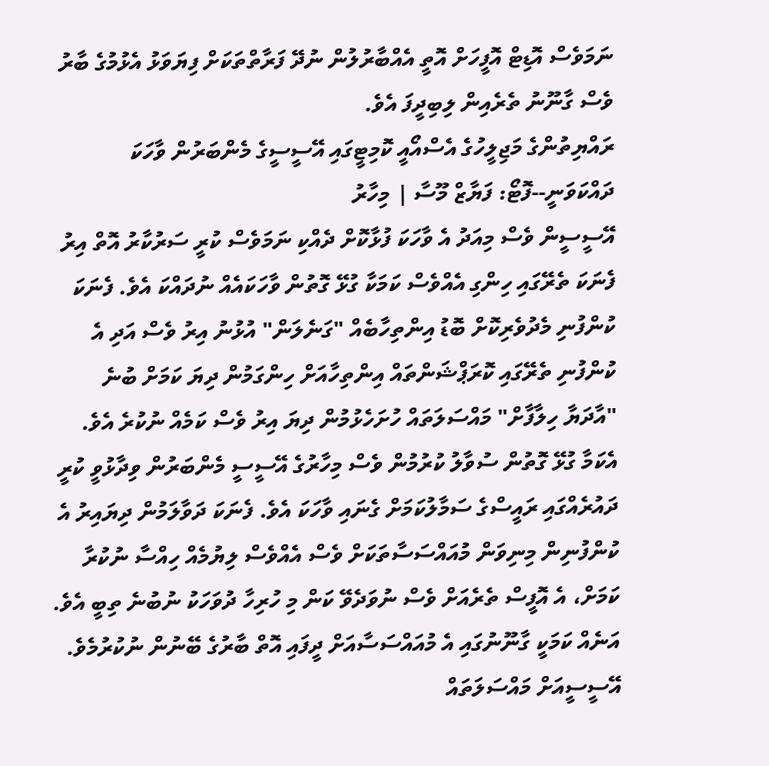ނަމަވެސް އޮޑިޓް އޮފީހަށް އޮތީ އެއްބާރުލުން ނުދޭ ފަރާތްތަކަށް ފިޔަވަޅު އެޅުމުގެ ބާރު ވެސް ގާނޫނު ތެރެއިން ލިބިދީފަ އެވެ.
ރައްޔިތުންގެ މަޖިލީހުގެ އެސްއޯއީ ކޮމިޓީގައި އޭސީސީގެ މެންބަރުން ވާހަކަ ދައްކަވަނީ--ފޮޓޯ: ފަޔާޒް މޫސާ | މިހާރު
އޭސީސީން ވެސް މިއަދު އެ ވާހަކަ ފުޅާކޮށް ދެއްކި ނަމަވެސް ކުރީ ސަރުކާރު އޮތް އިރު ފެނަކަ ތެރޭގައި ހިންގި އެއްވެސް ކަމަކާ ގުޅޭ ގޮތުން ވާހަކައެއް ނުދައްކަ އެވެ. ފެނަކަ ކުންފުނި މެދުވެރިކޮށް ބޮޑު އިންތިހާބެއް "ގަނެލަން" އުޅުނު އިރު ވެސް އަދި އެ ކުންފުނި ތެރޭގައި ކޮރަޕްޝަންތައް އިންތިހާއަށް ހިންގަމުން ދިޔަ ކަމަށް ބުނެ "އާދަޔާ ހިލާފާށް" މައްސަލަތައް ހުށަހެޅުމުން ދިޔަ އިރު ވެސް ކަމެއް ނުކުރެ އެވެ.
އެކަމާ ގުޅޭ ގޮތުން ސުވާލު ކުރުމުން ވެސް މިހާރުގެ އޭސީސީ މެންބަރުން ވިދާޅުވީ ކުރީ ދައުރެއްގައި ރައީސްގެ ސަމާލުކަމަށް ގެނައި ވާހަކަ އެވެ. ފެނަކަ ދަވާލަމުން ދިޔައިރު އެ ކުންފުނިން މިނިވަން މުއައްސަސާތަކަށް ވެސް އެއްވެސް ލިޔުމެއް ހިއްސާ ނުކުރާ ކަމަށް، އެ އޮފީސް ތެރެއަށް ވެސް ނުވަދެވޭ ކަން މި ހުރިހާ ދުވަހަކު ނުބުނެ ތިބީ އެވެ.
އަނެއް ކަމަކީ ގާނޫނުގައި އެ މުއައްސަސާއަށް ދީފައި އޮތް ބާރުގެ ބޭނުން ނުކުރުމެވެ. އޭސީސީއަށް މައްސަލަތައް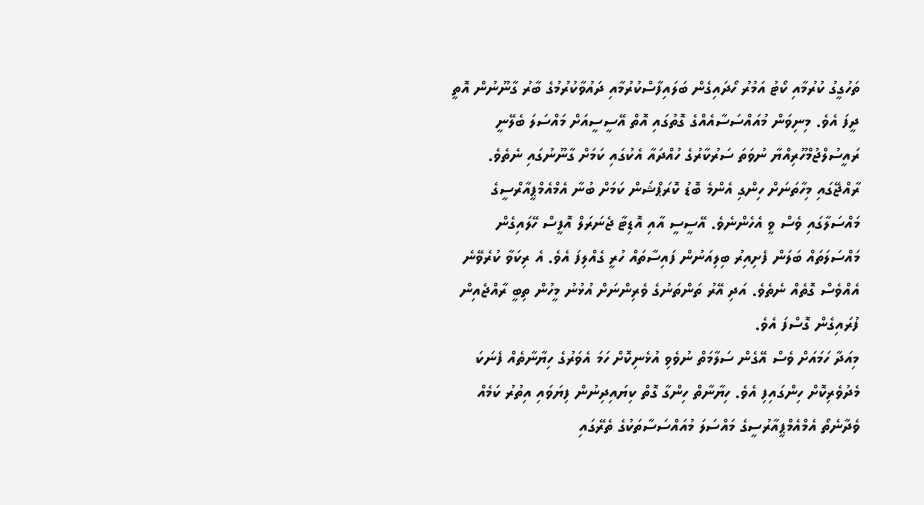ތަހުގީގު ކުރުމާއި ކޯޓު އަމުރު ހޯދައިގެން ބަލައިފާސްކުރުމާއި ދައުވާކުރުމުގެ ބާރު ގާނޫނުން އޮތީ ދީފަ އެވެ. މިނިވަން މުއައްސަސާއެއްގެ ގޮތުގައި އޮތް އޭސީސީއަށް މައްސަލަ ބެލޭނީ ރައީސުލްޖުމްހޫރިއްޔާ ނުވަތަ ސަރުކާރުގެ ހުއްދައާ އެކުގައި ކަމަށް ގާނޫނުގައި ނެތެވެ.
ރާއްޖޭގައި މިހާތަނަށް ހިންގި އެންމެ ބޮޑު ކޮރަޕްޝަން ކަމަށް ބުނާ އެމްއެމްޕީއާރްސީގެ މައްސަލާގައި ވެސް ވީ އެހެންނެވެ. އޭސީސީ އާއި އޮޑިޓާ ޖެނަރަލް އޮފީސް ހޭލައިގެން މައްސަލަތައް ބަލަން ފެށިއިރު ބިލިއަނުން ފައިސާތައް ހުރީ ގެއްލިފަ އެވެ. އެ ރިކަވާ ކުރެވޭނެ އެއްވެސް ގޮތެއް ނެތެވެ. އަދި އޭރު ތަންތަނުގެ ވެރިންނަށް އުޅުނު މީހުން ތިބީ ރާއްޖެއިން ފުރައިގެން ގޮސްފަ އެވެ.
މިއަދާ ހަމައަށް ވެސް އޭގެން ސަލާމަތް ނުވެވި އުޅެނިކޮށް ހަމަ އެވަރުގެ ހިޔާނާތެއް ފެނަކަ މެދުވެރިކޮށް ހިންގައިފި އެވެ. ހިޔާނާތް ހިންގާ ގޮތް ކިޔައިދިނުން ފިޔަވައި އިތުރު ކަމެއް ވެދާނެތޯ އެމްއެމްޕީއާރުސީގެ މައްސަލަ މުއައްސަސާތަކުގެ ތެރޭގައި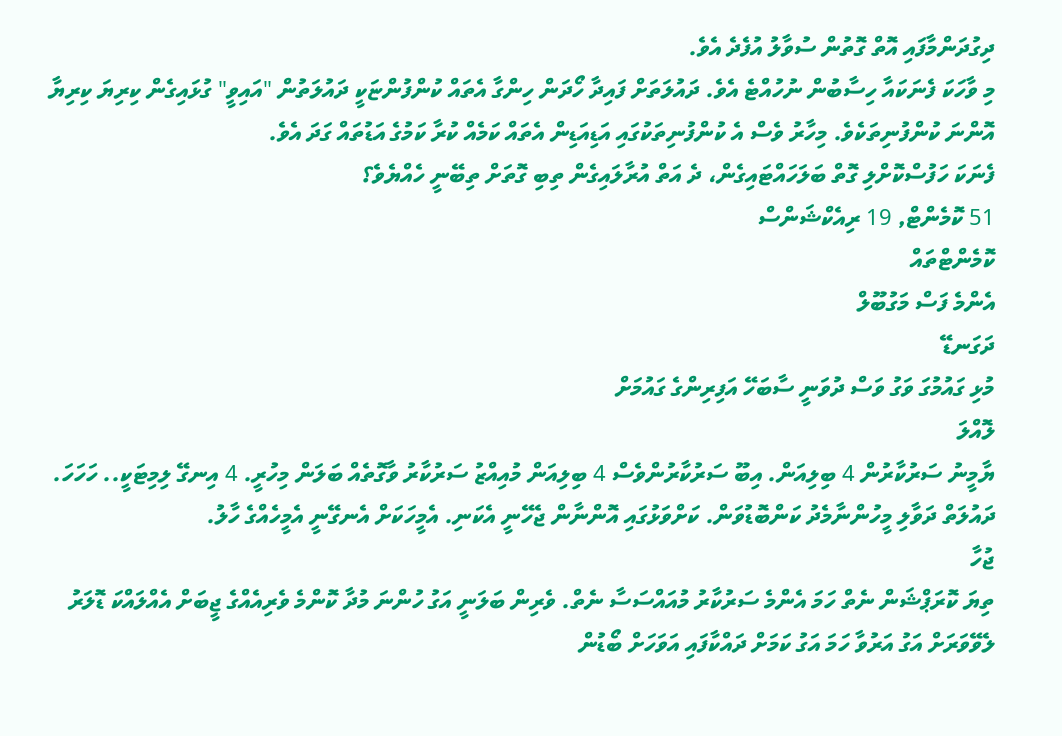ދިގުދަންމާފައި އޮތް ގޮތުން ސުވާލު އުފެދެ އެވެ.
މި ވާހަކަ ފެނަކައާ ހިސާބުން ނުހުއްޓެ އެވެ. ދައުލަތަށް ފައިދާ ހޯދަން ހިންގާ އެތައް ކުންފުންޏަކީ ދައުލަތުން "އައިވީ" ގުޅައިގެން ކިރިޔަ ކިރިޔާ އޮންނަ ކުންފުނިތަކެވެ. މިހާރު ވެސް އެ ކުންފުނިތަކުގައި އަޑިއަޑިން އެތައް ކަމެއް ކުރާ ކަމުގެ އަޑުތައް ގަދަ އެވެ.
ފެނަކަ ހަފުސްކޮށްލި ގޮތް ބަލަހައްޓައިގެން، ދެ އަތް އުރާލައިގެން ތިބި ގޮތަށް ތިބޭނީ ހެއްޔެވެ؟
51 ކޮމެންޓް, 19 ރިއެކްޝަންސް
ކޮމެންޓްތައް
އެންމެ ފަސް މަގުބޫލް
ދަގަނޑޭ
މުޅި ގައުމުގަ ވަގު ވަސް ދުވަނީ ސާބަހޭ އަފިރިންގެ ގައުމަށް
ލޮއްލަ
ޔާމީނު ސަރުކާރުން 4 ބިލިއަން. އިބޫ ސަރުކާރުންވެސް 4 ބިލިއަން މުއިއްޒު ސަރުކާރު ވާގޮތެއް ބަލަން މިހުރީ. 4 އިނގޭ ލިމިޓަކީ.. ހަހަހަ. ދައުލަތް ދަވާލި މީހުންނާމެދު ކަންބޮޑުވަން. ކަށްވަޅުގައި އޮންނާން ޖެހޭނީ އެކަނި. އެމީހަކަށް އެނގޭނީ އެމީހެއްގެ ހާލު.
ޖުހާ
ތިޔަ ކޮރަޕްޝަން ނެތް ހަމަ އެންމެ ސަރުކާރު މުއައްސަސާ ނެތް. ވެރިން ބަލަނީ އަގު ހުންނަ މުދާ ކޮންމެ ވެރިއެއްގެ ޖީބަށް އެއްލައްކަ ޑޮލަރު ލެވޭވަރަށް އަގު އަރުވާ ހަމަ އަގު ކަމަށް ދައްކާފައި އަވަހަށް ބޯޑުން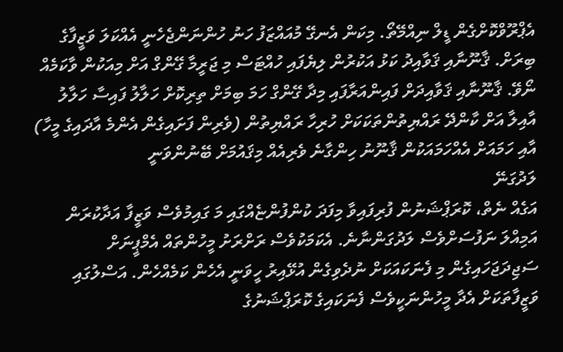އެޕްރޫވްކޮށްގެން ޑީލް ނިއްމޭތޯ. މިކަން އެނގޭ މުއައްޒަފު ހަނު ހުންނަންޖެހެނީ އެއްކަލަ ވަޒީފާގެ ބިރަށް. ޤާނޫނާއި ޤަވާއިދު ކަޅު އަކުރުން ލިޔެފައި ހުއްޓަސް މި ޖަރީމާ ގޭންގް އަށް މިއަކުން ވާކަމެއް ނޯވޭ. ޤާނޫނާއި ޤަވާއިދަށް ފައިންއަރާފައި މިދާ ގޭންގް ހަމަ ބިމަށް ތިރިކޮށް ހަލާލު ފައިސާ ހަލާލު އާއިލާ އަށް ކާންދޭ ރައްޔިތުންތަކަކަށް ހުރިހާ ރައްޔިތުން (ވެރިން ފަށައިގެން އެންމެ އާދައިގެ މީހާ) އާއި ހަމައަށް އެއްހަމައަކުން ޤާނޫނު ހިންގާނެ ވެރިއެއް މިޤައުމަށް ބޭނުންވަނީ
ލަދުގަނޭ
އަގެއް ނެތް، ކޮރަޕްޝަނުން ފުރިފައިވާ މިފަދަ ކުންފުންޏެއްގައި މަ ގައިމުވެސް ވަޒީފާ އަދާކުރަން އަމިއްލަ ނަފުސަށްވެސް ލަދުގަންނާނެ. އެކަމަކުވެސް ރަށްރަށު މީހުންތައް އެމްޕީނަށް ސަޖިދަޖަހައިގެން މި ފެނަކައަކަށް ނުދެވިގެން އުޅޭއިރު ހީވަނީ އެހެން ކަމެއްހެން. އަސްލުގައި ވަޒީފާތަކަށް އެދާ މީހުންނަކީވެސް ފެނަކައިގެ ކޮރަޕްޝަނުގެ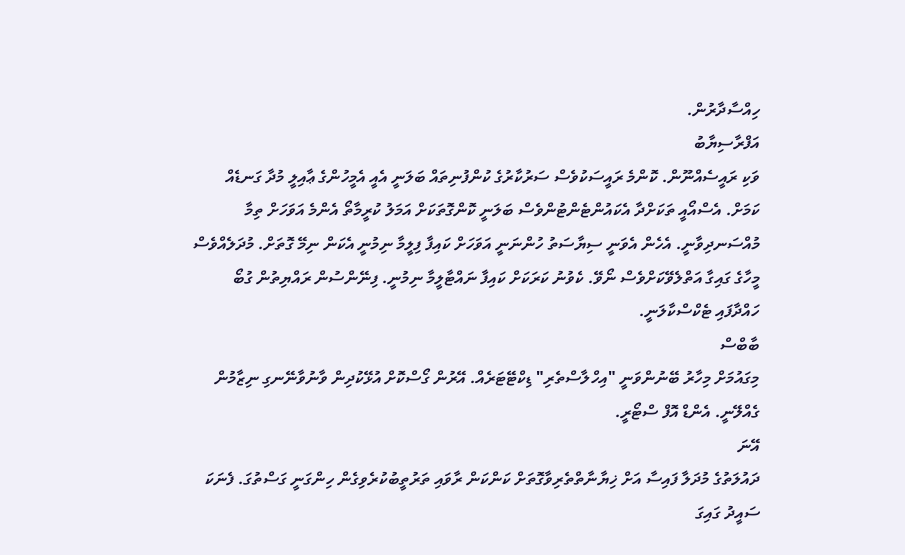ހިއްސާދާރުން.
އަފްރާސިޔާބު
ވަކި ރައީސެއްނޫން. ކޮންމެ ރައީސަކުވެސް ސަރުކާރުގެ ކުންފުނިތައް ބަލަނީ އެއީ އެމީހުންގެ ޢާއިލީ މުދާ ގަނޑެއް ކަމަށް. އެސްއޯއީ ތަކަށްދާ އެކައުންޓެންޓުންވެސް ބަލަނީ ކޮންގޮތަކަށް އަމަލު ކުރީމާތޯ އެންމެ އަވަހަށް ތިމާ މުއްސަނދިވާނީ. އެހެން އެވަނީ ސިޔާސަތު ހުންނަނީ އަވަހަށް ކައިފާ ފިލީމާ ނިމުނީ އެކަން ނިމޭ ގޮތަށް. މުދަލެއްވެސް މީހާގެ ގައިގާ އަތްލެވޭކަށްވެސް ނޯވޭ. ކެވުނު ކަރަކަށް ކައިފާ ނައްޓާލީމާ ނިމުނީ. ފިނޭންސުން ރައްޔިތުން ގުބޯ ހައްދާފައި ޓެކްސްކާލަނީ.
ބާބްސް
މިގައުމަށް މިހާރު ބޭނުންވަނީ "އިހްލާސްތެރި" ޑިކްޓޭޓަރެއް. އޭރުން ގޯސްކޮށް އުޅޭކުދިން ވާނުވާނޭނގި ނިޒާމުން ގެއްލޭނީ. އެންޑް އޮފް ސްޓޯރީ.
އޭނަ
ދައުލަތުގެ މުދަލާ ފައިސާ އަށް ޚިޔާނާތްތެރިވާގޮތަށް ކަންކަން ރާވައި ތަރުތީބުކުރެވިގެން ހިންގަނީ ގަސްތުގަ. ފެނަކަ ސައީދު ގައިގަ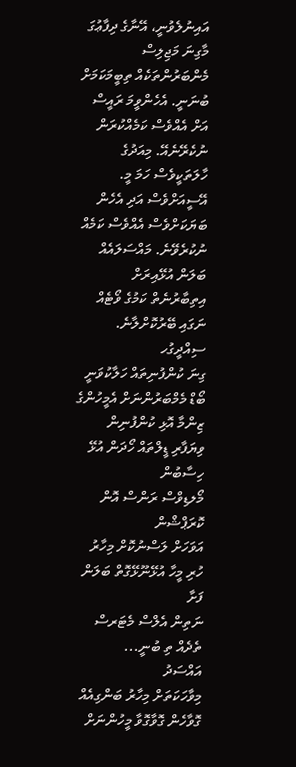އައިނުލެވުނީ، އޭނާގެ ދިފާޢުގަ މާގިނަ މަޖިލިސް މެންބަރުންތަކެއް ތިބީމަކަމަށް ބުނަނީ. އެހެންވީމަ ރައީސް އަށް އެއްވެސް ކަމެއްކުރަން ނުކެރޭނެއޭ. މިއަދުގެ ހާލަތަކީވެސް ހަމަ މީ. އޭސީއަށްވެސް އަދި އެހެން ބަޔަކަށްވެސް އެއްވެސް ކަމެއް ނުކުރެވޭނެ. މައްސަލައެއް ބަލަން އުޅޭއިރަށް އިތިބާރުނެތް ކަމުގެ ވޯޓެއް ނަގައި ބޭރުކޮށްލާނެ.
ސިއްދީގުހ
ގިނަ ކުންފުނިތައް ހަލާކުވަނީ ބޯޑް މެމްބަރުންނަށް އެމީހުންގެ ޒިންމާ އޮޅި ކުންފުނިން ވިޔަފާރި ޑީލްތައް ހޯދަން އުޅޭ ހިސާބުން
މޯލޑިވްސް ރަންސް އޮން ކޮރަޕްޝްން
އަވަހަށް ލަސްނުކޮށް މިހާރު ހުރި މީހާ އުޅޭނޫޅޭގޮތް ބަލަން ފަށާ
ނަތިން އެލްސް މެޓަރސް
ތެދެއް ތި ބުނީ...
އައްސަދު
މިވާހަކަތަށް މިހާރު ބަންގިއެއް ގޮވާހެން ގޮވާގޮވާ މީހުންނަށް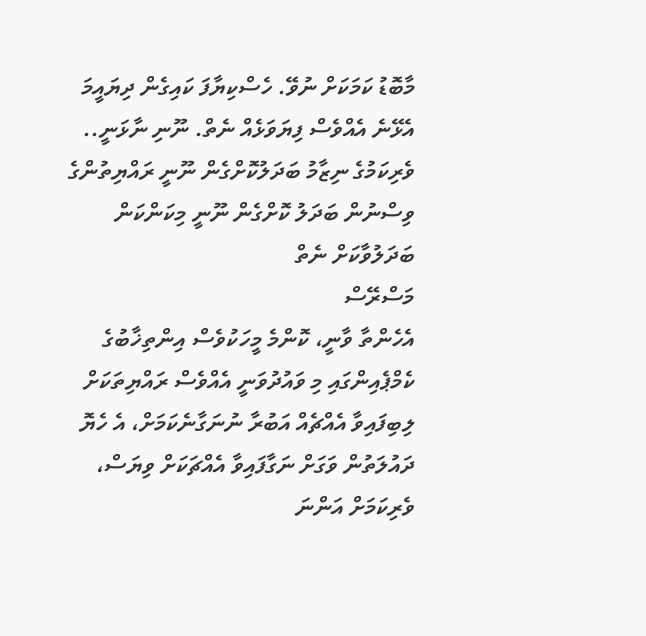މާބޮޑު ކަމަކަށް ނުވޭ. ހެސްކިޔާފަ ކައިގެން ދިޔައީމަ އެޅޭނެ އެއްވެސް ފިޔަވަޅެއް ނެތް. ނޫނި ނާޅަނީ.. ވެރިކަމުގެ ނިޒާމު ބަދަލުކޮށްގެން ނޫނީ ރައްޔިތުންގެ ވިސްނުން ބަދަލު ކޮށްގެން ނޫނީ މިކަންކަން ބަދަލުވާކަށް ނެތް
މަސްރޭސް
އެހެންތާ ވާނީ، ކޮންމެ މީހަކުވެސް އިންތިޚާބުގެ ކެމްޕެއިންގައި މި ވައުދުވަނީ އެއްވެސް ރައްޔިތަކަށް ލިބިފައިވާ އެއްޗެއް އަބުރާ ނުނަގާނެކަމަށް، އެ ހެޔޮ ދައުލަތުން ވަގަށް ނަގާފައިވާ އެއްޗަކަށް ވިޔަސް، ވެރިކަމަށް އަންނަ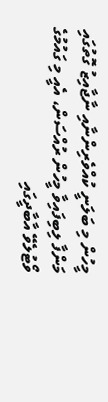މީހުން މި ބަލަނީ ކުއްވެރިންނާއި ނާޖާއިޒު ގޮތުގައި މަންފާ ލިބިފައިވާ މީހުން ރުއްސަން، އެއީ މި ގައުމުގެ ވޯޓުލެވޭ އާބާދީގައި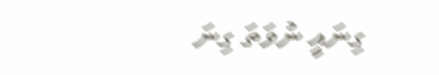ގިނައީ ނުވަތަ ގިނަ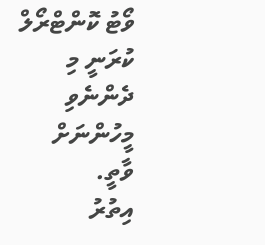ވޯޓު ކޮންޓްރޯލް ކުރަނީ މި ދެންނެވި މީހުންނަށް ވާތީ.
އިތުރު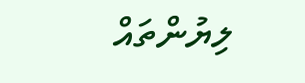ލިޔުންތައް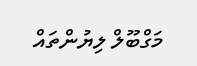މަގްބޫލް ލިޔުންތައް